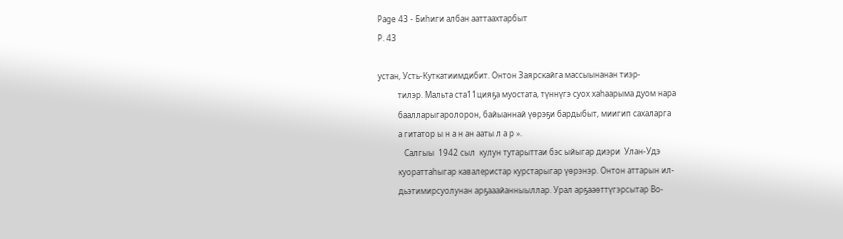Page 43 - Биһиги албан ааттаахтарбыт
P. 43

устан, Усть-Куткатиимдибит. Онтон Заярскайга массыынанан тиэр-
          тилэр. Мальта ста11цияҕа муостата, түннүгэ суох хаһаарыма дуом нара
          баалларыгаролорон, байыаннай үөрэҕи бардыбыт, миигип сахаларга
          а гитатор ы н а н ан ааты л а р ».
             Салгыы  1942 сыл  кулун тутарыттаи бэс ыйыгар диэри  Улан-Удэ
          куораттаһыгар кавалеристар курстарыгар үөрэнэр. Онтон аттарын ил-
          дьэтимирсуолунан арҕааайанныыллар. Урал арҕааөттүгэрсытар Во-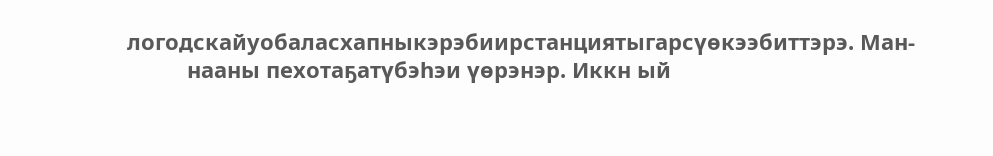логодскайуобаласхапныкэрэбиирстанциятыгарсүөкээбиттэрэ. Ман-
          нааны пехотаҕатүбэһэи үөрэнэр. Иккн ый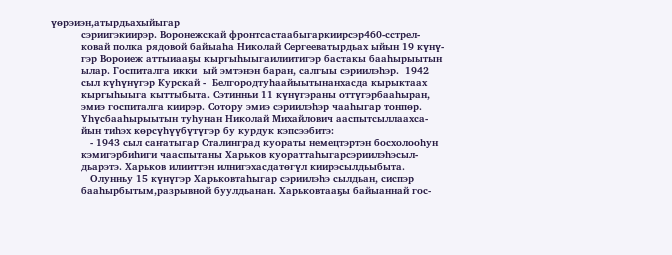үөрэиэн,атырдьахыйыгар
          сэриигэкиирэр. Воронежскай фронтсастаабыгаркиирсэр460-сстрел-
          ковай полка рядовой байыаһа Николай Сергееватырдьах ыйын 19 күнү-
          гэр Вороиеж аттыиааҕы кыргыһыыгаилиитигэр бастакы бааһырыытын
          ылар. Госпиталга икки  ый эмтэнэн баран, салгыы сэриилэһэр.  1942
          сыл күһүнүгэр Курскай -  Белгородтуһаайыытынанхасда кырыктаах
          кыргыһыыга кыттыбыта. Сэтинньи 11 күнүгэраны оттүгэрбааһыран,
          эмиэ госпиталга киирэр. Сотору эмиэ сэриилэһэр чааһыгар тонпөр.
          Үһүсбааһырыытын туһунан Николай Михайлович ааспытсыллаахса-
          йын тиһэх көрсүһүүбүтүгэр бу курдук кэпсээбитэ:
             - 1943 сыл саҥатыгар Сталинград куораты немецтэртэн босхолооһун
          кэмигэрбиһиги чааспытаны Харьков куораттаһыгарсэриилэһэсыл-
          дьарэтэ. Харьков илииттэн илнигэхасдатөгүл киирэсылдьыбыта.
             Олунньу 15 күнүгэр Харьковтаһыгар сэриилэһэ сылдьан, сиспэр
          бааһырбытым,разрывной буулдьанан. Харьковтааҕы байыаннай гос-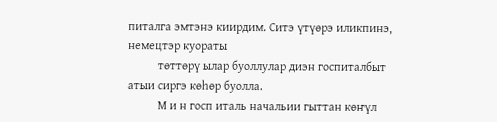питалга эмтэнэ киирдим. Ситэ үтүөрэ иликпинэ, немецтэр куораты
          төттөрү ылар буоллулар диэн госпиталбыт атыи сиргэ көһөр буолла.
          М и н госп италь начальии гыттан көҥүл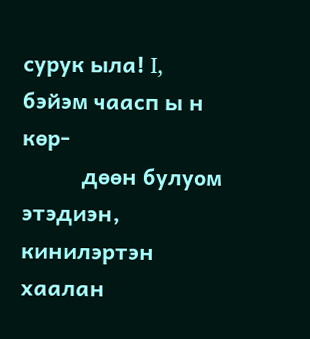сурук ыла! I, бэйэм чаасп ы н көр-
          дөөн булуом этэдиэн, кинилэртэн хаалан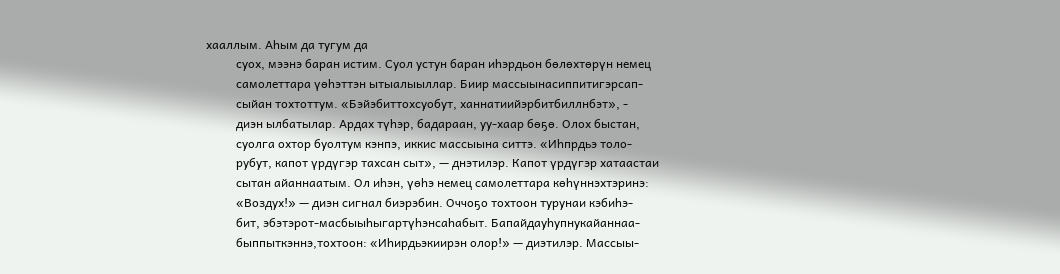хааллым. Аһым да тугум да
          суох, мээнэ баран истим. Суол устун баран иһэрдьон бөлөхтөрүн немец
          самолеттара үөһэттэн ытыалыыллар. Биир массыынасиппитигэрсап-
          сыйан тохтоттум. «Бэйэбиттохсуобут, ханнатиийэрбитбиллнбэт», -
          диэн ылбатылар. Ардах түһэр, бадараан, уу-хаар бөҕө. Олох быстан,
          суолга охтор буолтум кэнпэ, иккис массыына ситтэ. «Иһпрдьэ толо-
          рубут, капот үрдүгэр тахсан сыт», — днэтилэр. Капот үрдүгэр хатаастаи
          сытан айаннаатым. Ол иһэн, үөһэ немец самолеттара көһүннэхтэринэ:
          «Воздух!» — диэн сигнал биэрэбин. Оччоҕо тохтоон турунаи кэбиһэ-
          бит, эбэтэрот-масбыыһыгартүһэнсаһабыт. Бапайдауһупнукайаннаа-
          быппыткэннэ,тохтоон: «Иһирдьэкиирэн олор!» — диэтилэр. Массыы-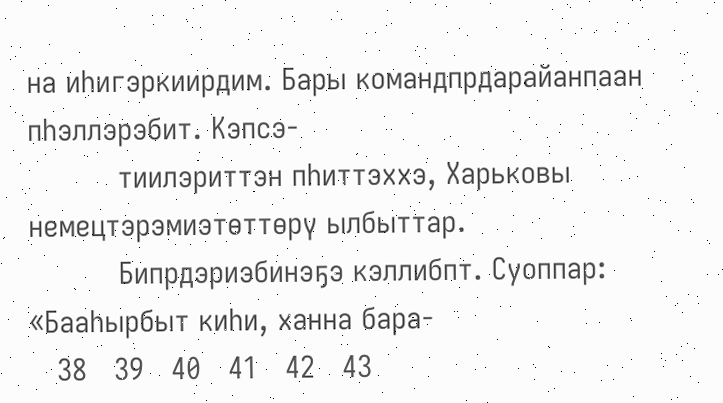на иһигэркиирдим. Бары командпрдарайанпаан пһэллэрэбит. Кэпсэ-
          тиилэриттэн пһиттэххэ, Харьковы немецтэрэмиэтөттөрү ылбыттар.
          Бипрдэриэбинэҕэ кэллибпт. Суоппар: «Бааһырбыт киһи, ханна бара-
   38   39   40   41   42   43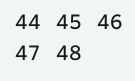44   45   46   47   48